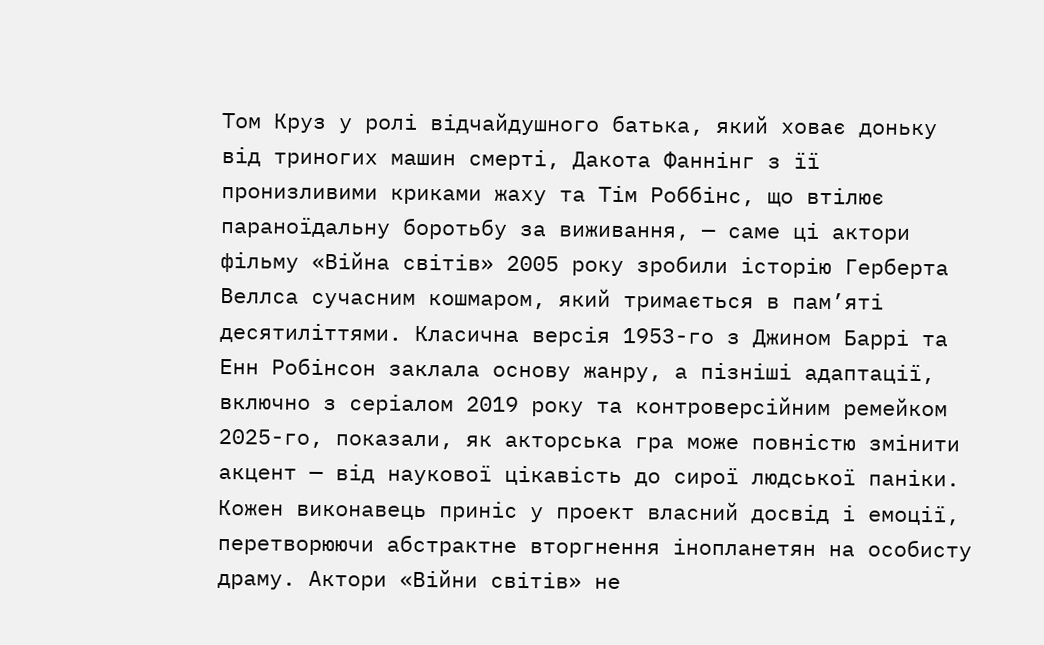Том Круз у ролі відчайдушного батька, який ховає доньку від триногих машин смерті, Дакота Фаннінг з її пронизливими криками жаху та Тім Роббінс, що втілює параноїдальну боротьбу за виживання, — саме ці актори фільму «Війна світів» 2005 року зробили історію Герберта Веллса сучасним кошмаром, який тримається в пам’яті десятиліттями. Класична версія 1953-го з Джином Баррі та Енн Робінсон заклала основу жанру, а пізніші адаптації, включно з серіалом 2019 року та контроверсійним ремейком 2025-го, показали, як акторська гра може повністю змінити акцент — від наукової цікавість до сирої людської паніки.
Кожен виконавець приніс у проект власний досвід і емоції, перетворюючи абстрактне вторгнення інопланетян на особисту драму. Актори «Війни світів» не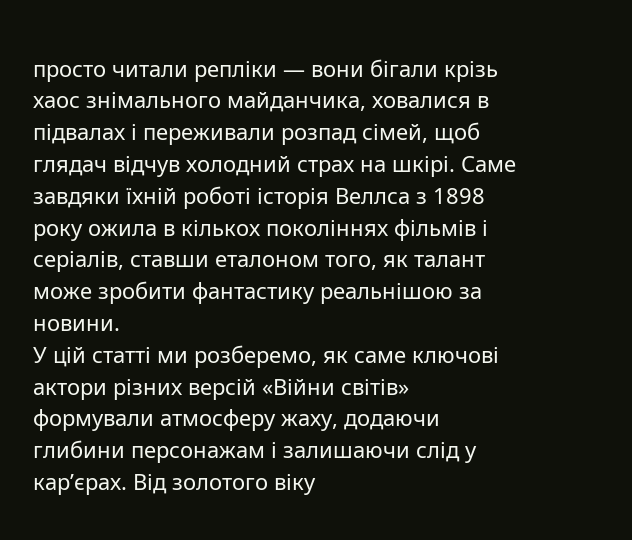просто читали репліки — вони бігали крізь хаос знімального майданчика, ховалися в підвалах і переживали розпад сімей, щоб глядач відчув холодний страх на шкірі. Саме завдяки їхній роботі історія Веллса з 1898 року ожила в кількох поколіннях фільмів і серіалів, ставши еталоном того, як талант може зробити фантастику реальнішою за новини.
У цій статті ми розберемо, як саме ключові актори різних версій «Війни світів» формували атмосферу жаху, додаючи глибини персонажам і залишаючи слід у кар’єрах. Від золотого віку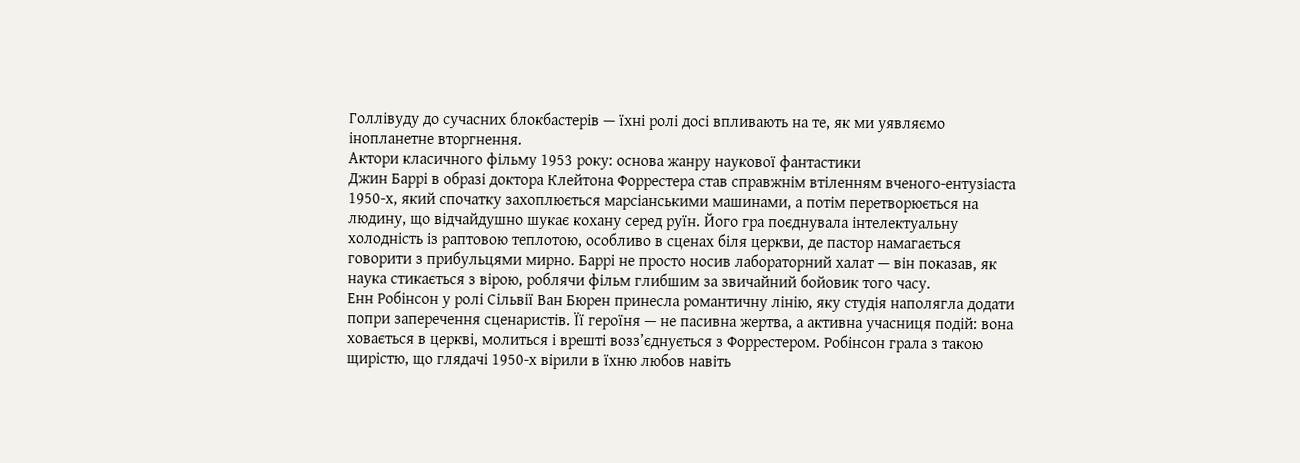Голлівуду до сучасних блокбастерів — їхні ролі досі впливають на те, як ми уявляємо інопланетне вторгнення.
Актори класичного фільму 1953 року: основа жанру наукової фантастики
Джин Баррі в образі доктора Клейтона Форрестера став справжнім втіленням вченого-ентузіаста 1950-х, який спочатку захоплюється марсіанськими машинами, а потім перетворюється на людину, що відчайдушно шукає кохану серед руїн. Його гра поєднувала інтелектуальну холодність із раптовою теплотою, особливо в сценах біля церкви, де пастор намагається говорити з прибульцями мирно. Баррі не просто носив лабораторний халат — він показав, як наука стикається з вірою, роблячи фільм глибшим за звичайний бойовик того часу.
Енн Робінсон у ролі Сільвії Ван Бюрен принесла романтичну лінію, яку студія наполягла додати попри заперечення сценаристів. Її героїня — не пасивна жертва, а активна учасниця подій: вона ховається в церкві, молиться і врешті возз’єднується з Форрестером. Робінсон грала з такою щирістю, що глядачі 1950-х вірили в їхню любов навіть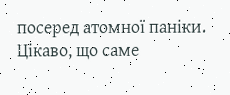посеред атомної паніки. Цікаво, що саме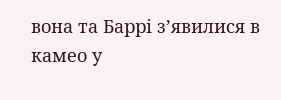вона та Баррі з’явилися в камео у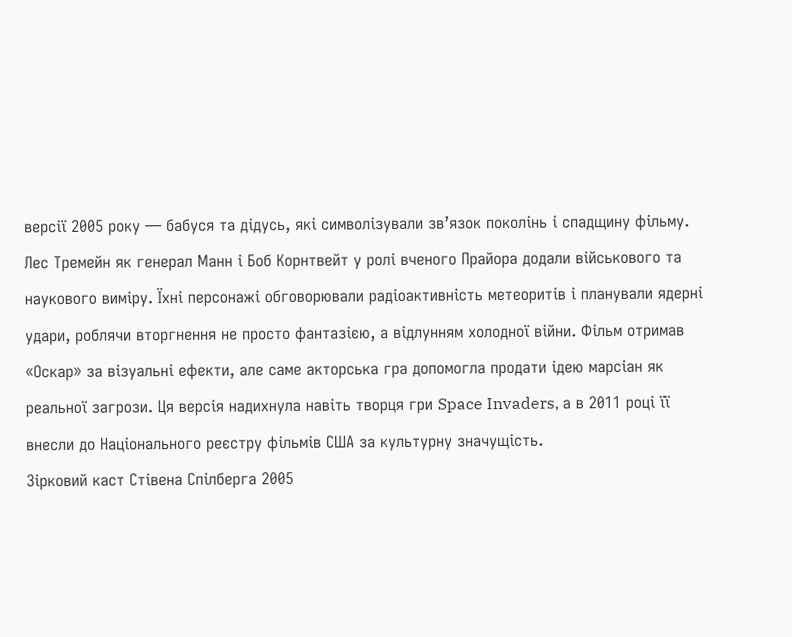версії 2005 року — бабуся та дідусь, які символізували зв’язок поколінь і спадщину фільму.
Лес Тремейн як генерал Манн і Боб Корнтвейт у ролі вченого Прайора додали військового та наукового виміру. Їхні персонажі обговорювали радіоактивність метеоритів і планували ядерні удари, роблячи вторгнення не просто фантазією, а відлунням холодної війни. Фільм отримав «Оскар» за візуальні ефекти, але саме акторська гра допомогла продати ідею марсіан як реальної загрози. Ця версія надихнула навіть творця гри Space Invaders, а в 2011 році її внесли до Національного реєстру фільмів США за культурну значущість.
Зірковий каст Стівена Спілберга 2005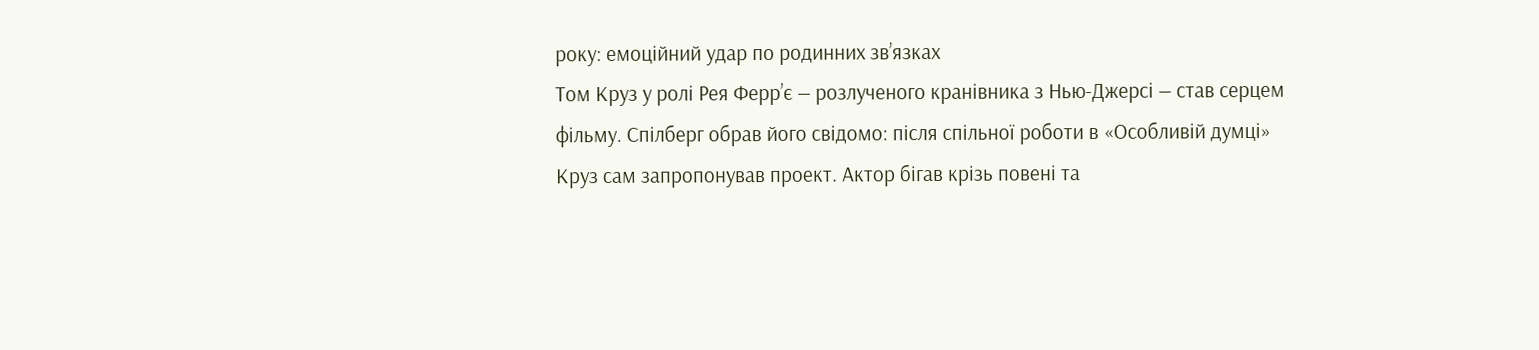року: емоційний удар по родинних зв’язках
Том Круз у ролі Рея Ферр’є — розлученого кранівника з Нью-Джерсі — став серцем фільму. Спілберг обрав його свідомо: після спільної роботи в «Особливій думці» Круз сам запропонував проект. Актор бігав крізь повені та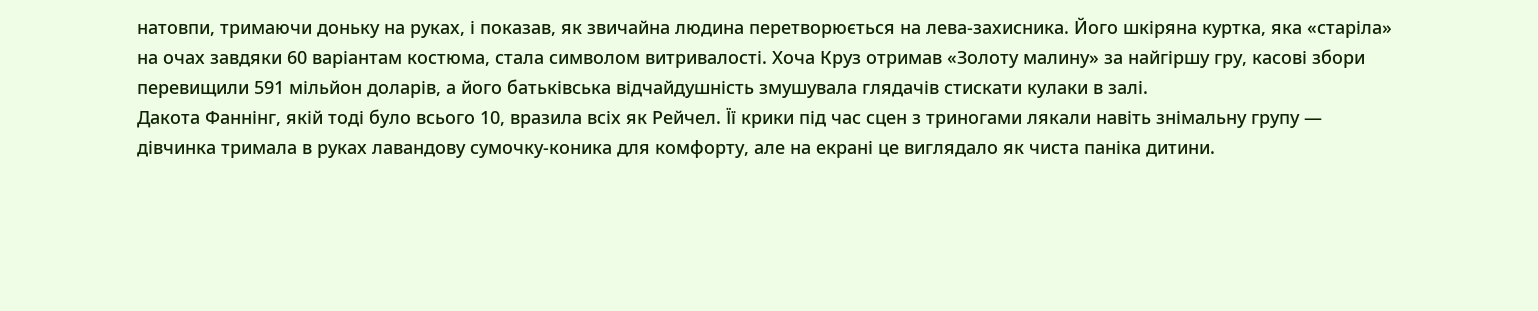натовпи, тримаючи доньку на руках, і показав, як звичайна людина перетворюється на лева-захисника. Його шкіряна куртка, яка «старіла» на очах завдяки 60 варіантам костюма, стала символом витривалості. Хоча Круз отримав «Золоту малину» за найгіршу гру, касові збори перевищили 591 мільйон доларів, а його батьківська відчайдушність змушувала глядачів стискати кулаки в залі.
Дакота Фаннінг, якій тоді було всього 10, вразила всіх як Рейчел. Її крики під час сцен з триногами лякали навіть знімальну групу — дівчинка тримала в руках лавандову сумочку-коника для комфорту, але на екрані це виглядало як чиста паніка дитини.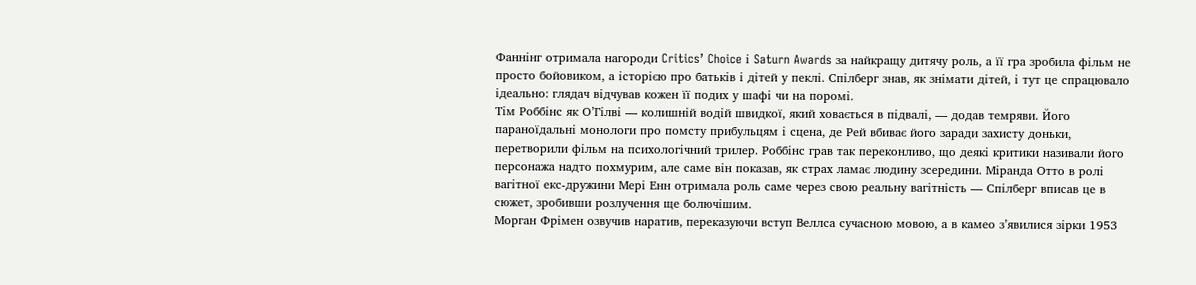Фаннінг отримала нагороди Critics’ Choice і Saturn Awards за найкращу дитячу роль, а її гра зробила фільм не просто бойовиком, а історією про батьків і дітей у пеклі. Спілберг знав, як знімати дітей, і тут це спрацювало ідеально: глядач відчував кожен її подих у шафі чи на поромі.
Тім Роббінс як О’Гілві — колишній водій швидкої, який ховається в підвалі, — додав темряви. Його параноїдальні монологи про помсту прибульцям і сцена, де Рей вбиває його заради захисту доньки, перетворили фільм на психологічний трилер. Роббінс грав так переконливо, що деякі критики називали його персонажа надто похмурим, але саме він показав, як страх ламає людину зсередини. Міранда Отто в ролі вагітної екс-дружини Мері Енн отримала роль саме через свою реальну вагітність — Спілберг вписав це в сюжет, зробивши розлучення ще болючішим.
Морган Фрімен озвучив наратив, переказуючи вступ Веллса сучасною мовою, а в камео з’явилися зірки 1953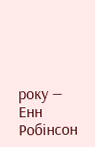року — Енн Робінсон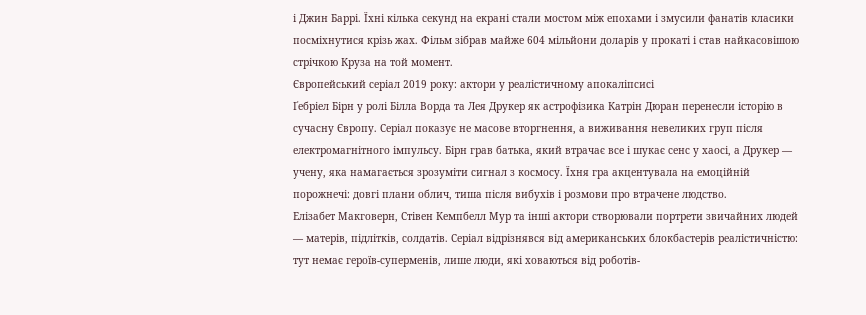і Джин Баррі. Їхні кілька секунд на екрані стали мостом між епохами і змусили фанатів класики посміхнутися крізь жах. Фільм зібрав майже 604 мільйони доларів у прокаті і став найкасовішою стрічкою Круза на той момент.
Європейський серіал 2019 року: актори у реалістичному апокаліпсисі
Ґебріел Бірн у ролі Білла Ворда та Лея Друкер як астрофізика Катрін Дюран перенесли історію в сучасну Європу. Серіал показує не масове вторгнення, а виживання невеликих груп після електромагнітного імпульсу. Бірн грав батька, який втрачає все і шукає сенс у хаосі, а Друкер — учену, яка намагається зрозуміти сигнал з космосу. Їхня гра акцентувала на емоційній порожнечі: довгі плани облич, тиша після вибухів і розмови про втрачене людство.
Елізабет Макговерн, Стівен Кемпбелл Мур та інші актори створювали портрети звичайних людей — матерів, підлітків, солдатів. Серіал відрізнявся від американських блокбастерів реалістичністю: тут немає героїв-суперменів, лише люди, які ховаються від роботів-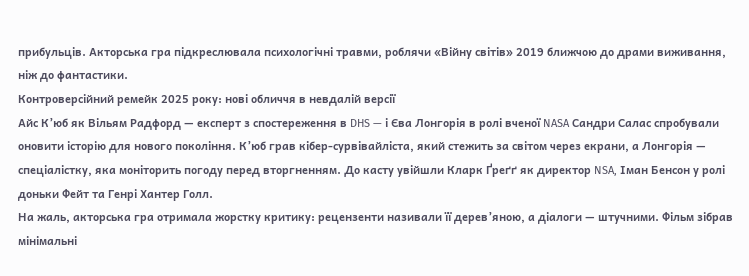прибульців. Акторська гра підкреслювала психологічні травми, роблячи «Війну світів» 2019 ближчою до драми виживання, ніж до фантастики.
Контроверсійний ремейк 2025 року: нові обличчя в невдалій версії
Айс К’юб як Вільям Радфорд — експерт з спостереження в DHS — і Єва Лонгорія в ролі вченої NASA Сандри Салас спробували оновити історію для нового покоління. К’юб грав кібер-сурвівайліста, який стежить за світом через екрани, а Лонгорія — спеціалістку, яка моніторить погоду перед вторгненням. До касту увійшли Кларк Ґреґґ як директор NSA, Іман Бенсон у ролі доньки Фейт та Генрі Хантер Голл.
На жаль, акторська гра отримала жорстку критику: рецензенти називали її дерев’яною, а діалоги — штучними. Фільм зібрав мінімальні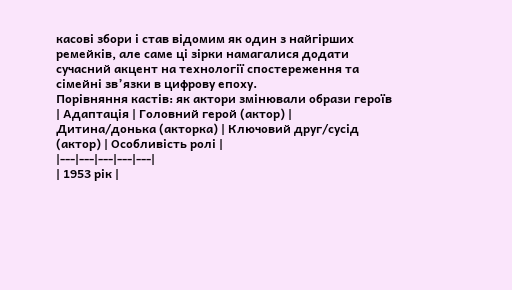касові збори і став відомим як один з найгірших ремейків, але саме ці зірки намагалися додати сучасний акцент на технології спостереження та сімейні зв’язки в цифрову епоху.
Порівняння кастів: як актори змінювали образи героїв
| Адаптація | Головний герой (актор) | Дитина/донька (акторка) | Ключовий друг/сусід (актор) | Особливість ролі |
|---|---|---|---|---|
| 1953 рік |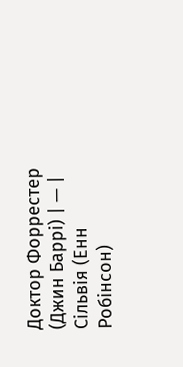Доктор Форрестер (Джин Баррі) | — | Сільвія (Енн Робінсон)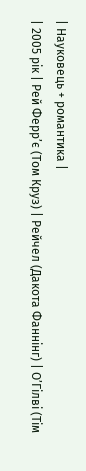| Науковець + романтика |
| 2005 рік | Рей Ферр’є (Том Круз) | Рейчел (Дакота Фаннінг) | О’Гілві (Тім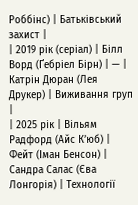Роббінс) | Батьківський захист |
| 2019 рік (серіал) | Білл Ворд (Ґебріел Бірн) | — | Катрін Дюран (Лея Друкер) | Виживання груп |
| 2025 рік | Вільям Радфорд (Айс К’юб) | Фейт (Іман Бенсон) | Сандра Салас (Єва Лонгорія) | Технології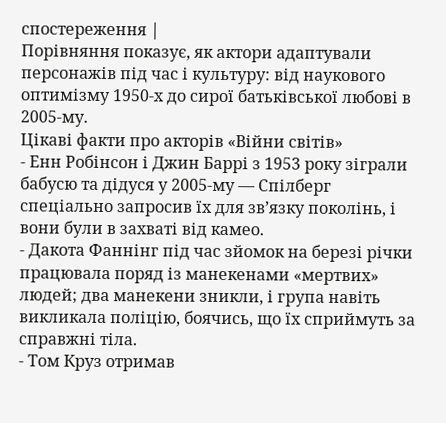спостереження |
Порівняння показує, як актори адаптували персонажів під час і культуру: від наукового оптимізму 1950-х до сирої батьківської любові в 2005-му.
Цікаві факти про акторів «Війни світів»
- Енн Робінсон і Джин Баррі з 1953 року зіграли бабусю та дідуся у 2005-му — Спілберг спеціально запросив їх для зв’язку поколінь, і вони були в захваті від камео.
- Дакота Фаннінг під час зйомок на березі річки працювала поряд із манекенами «мертвих» людей; два манекени зникли, і група навіть викликала поліцію, боячись, що їх сприймуть за справжні тіла.
- Том Круз отримав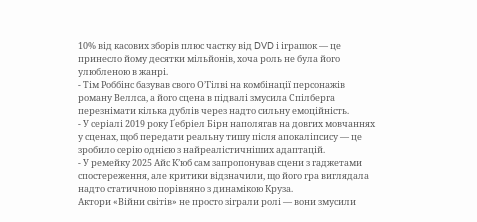10% від касових зборів плюс частку від DVD і іграшок — це принесло йому десятки мільйонів, хоча роль не була його улюбленою в жанрі.
- Тім Роббінс базував свого О’Гілві на комбінації персонажів роману Веллса, а його сцена в підвалі змусила Спілберга перезнімати кілька дублів через надто сильну емоційність.
- У серіалі 2019 року Ґебріел Бірн наполягав на довгих мовчаннях у сценах, щоб передати реальну тишу після апокаліпсису — це зробило серію однією з найреалістичніших адаптацій.
- У ремейку 2025 Айс К’юб сам запропонував сцени з гаджетами спостереження, але критики відзначили, що його гра виглядала надто статичною порівняно з динамікою Круза.
Актори «Війни світів» не просто зіграли ролі — вони змусили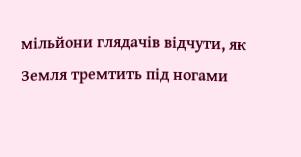мільйони глядачів відчути, як Земля тремтить під ногами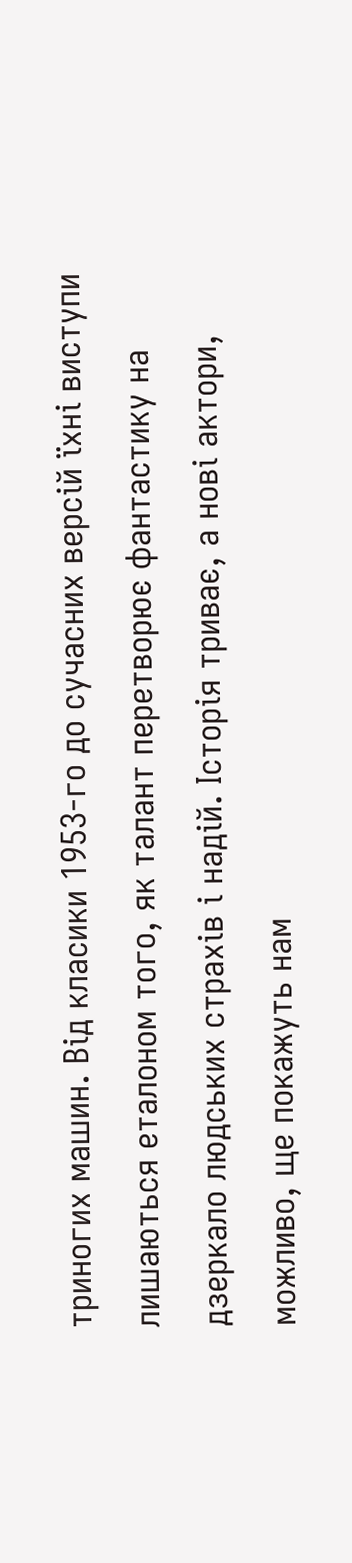триногих машин. Від класики 1953-го до сучасних версій їхні виступи лишаються еталоном того, як талант перетворює фантастику на дзеркало людських страхів і надій. Історія триває, а нові актори, можливо, ще покажуть нам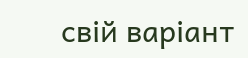свій варіант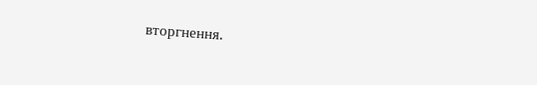вторгнення.